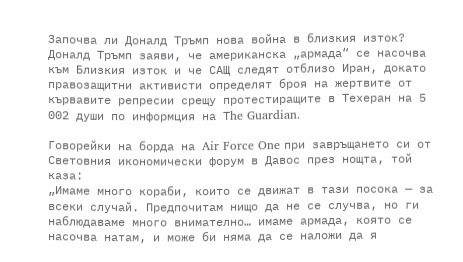Започва ли Доналд Тръмп нова война в близкия изток?
Доналд Тръмп заяви, че американска „армада“ се насочва към Близкия изток и че САЩ следят отблизо Иран, докато правозащитни активисти определят броя на жертвите от кървавите репресии срещу протестиращите в Техеран на 5 002 души по информция на Тhe Guardian.

Говорейки на борда на Air Force One при завръщането си от Световния икономически форум в Давос през нощта, той каза:
„Имаме много кораби, които се движат в тази посока — за всеки случай. Предпочитам нищо да не се случва, но ги наблюдаваме много внимателно… имаме армада, която се насочва натам, и може би няма да се наложи да я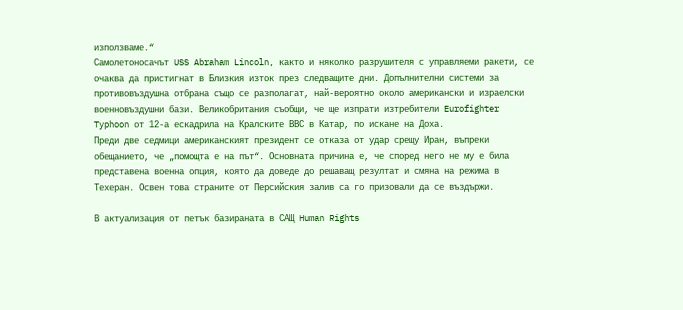използваме.“
Самолетоносачът USS Abraham Lincoln, както и няколко разрушителя с управляеми ракети, се очаква да пристигнат в Близкия изток през следващите дни. Допълнителни системи за противовъздушна отбрана също се разполагат, най-вероятно около американски и израелски военновъздушни бази. Великобритания съобщи, че ще изпрати изтребители Eurofighter Typhoon от 12-а ескадрила на Кралските ВВС в Катар, по искане на Доха.
Преди две седмици американският президент се отказа от удар срещу Иран, въпреки обещанието, че „помощта е на път“. Основната причина е, че според него не му е била представена военна опция, която да доведе до решаващ резултат и смяна на режима в Техеран. Освен това страните от Персийския залив са го призовали да се въздържи.

В актуализация от петък базираната в САЩ Human Rights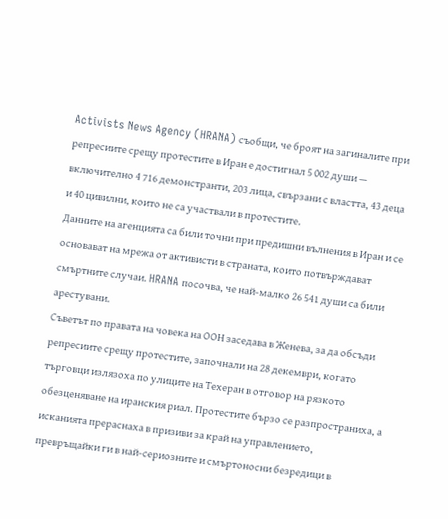Activists News Agency (HRANA) съобщи, че броят на загиналите при репресиите срещу протестите в Иран е достигнал 5 002 души — включително 4 716 демонстранти, 203 лица, свързани с властта, 43 деца и 40 цивилни, които не са участвали в протестите.
Данните на агенцията са били точни при предишни вълнения в Иран и се основават на мрежа от активисти в страната, които потвърждават смъртните случаи. HRANA посочва, че най-малко 26 541 души са били арестувани.
Съветът по правата на човека на ООН заседава в Женева, за да обсъди репресиите срещу протестите, започнали на 28 декември, когато търговци излязоха по улиците на Техеран в отговор на рязкото обезценяване на иранския риал. Протестите бързо се разпространиха, а исканията прераснаха в призиви за край на управлението, превръщайки ги в най-сериозните и смъртоносни безредици в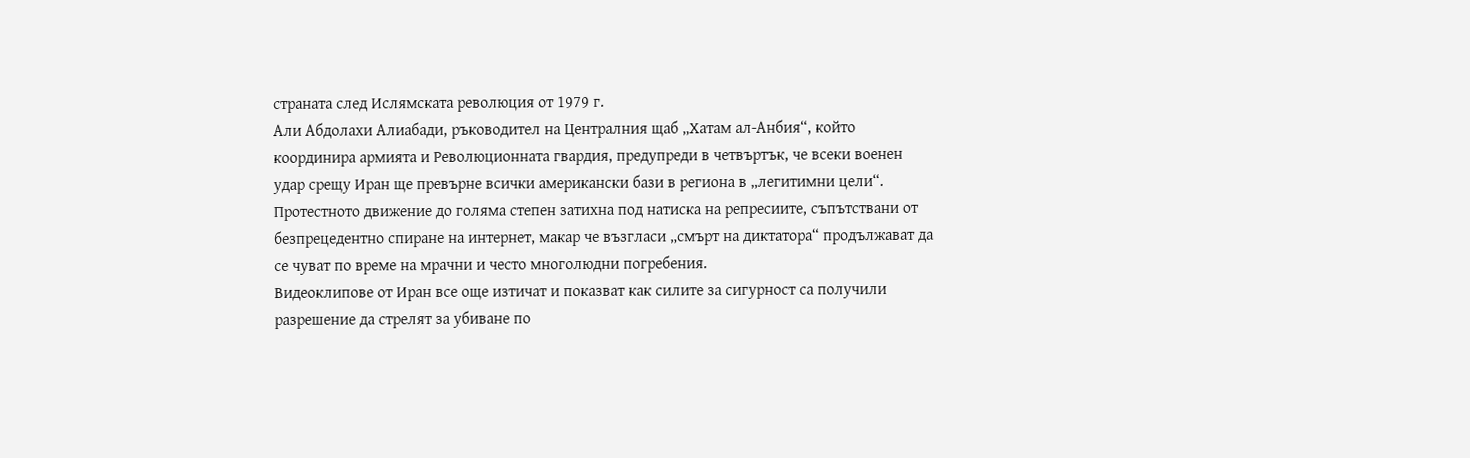страната след Ислямската революция от 1979 г.
Али Абдолахи Алиабади, ръководител на Централния щаб „Хатам ал-Анбия“, който координира армията и Революционната гвардия, предупреди в четвъртък, че всеки военен удар срещу Иран ще превърне всички американски бази в региона в „легитимни цели“.
Протестното движение до голяма степен затихна под натиска на репресиите, съпътствани от безпрецедентно спиране на интернет, макар че възгласи „смърт на диктатора“ продължават да се чуват по време на мрачни и често многолюдни погребения.
Видеоклипове от Иран все още изтичат и показват как силите за сигурност са получили разрешение да стрелят за убиване по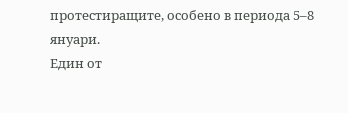протестиращите, особено в периода 5–8 януари.
Един от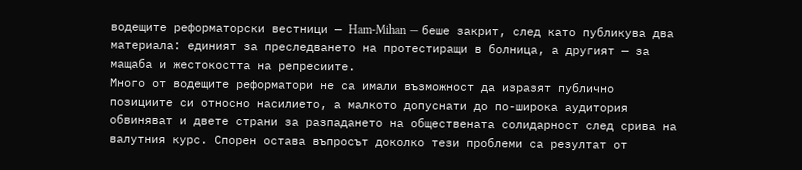водещите реформаторски вестници — Ham-Mihan — беше закрит, след като публикува два материала: единият за преследването на протестиращи в болница, а другият — за мащаба и жестокостта на репресиите.
Много от водещите реформатори не са имали възможност да изразят публично позициите си относно насилието, а малкото допуснати до по-широка аудитория обвиняват и двете страни за разпадането на обществената солидарност след срива на валутния курс. Спорен остава въпросът доколко тези проблеми са резултат от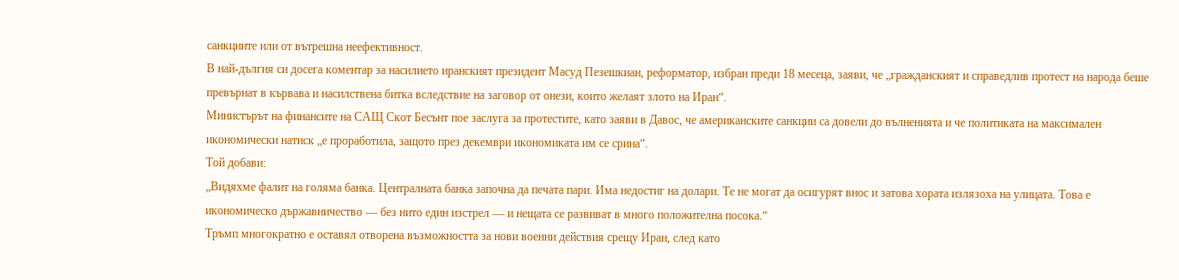санкциите или от вътрешна неефективност.
В най-дългия си досега коментар за насилието иранският президент Масуд Пезешкиан, реформатор, избран преди 18 месеца, заяви, че „гражданският и справедлив протест на народа беше превърнат в кървава и насилствена битка вследствие на заговор от онези, които желаят злото на Иран“.
Министърът на финансите на САЩ Скот Бесънт пое заслуга за протестите, като заяви в Давос, че американските санкции са довели до вълненията и че политиката на максимален икономически натиск „е проработила, защото през декември икономиката им се срина“.
Той добави:
„Видяхме фалит на голяма банка. Централната банка започна да печата пари. Има недостиг на долари. Те не могат да осигурят внос и затова хората излязоха на улицата. Това е икономическо държавничество — без нито един изстрел — и нещата се развиват в много положителна посока.“
Тръмп многократно е оставял отворена възможността за нови военни действия срещу Иран, след като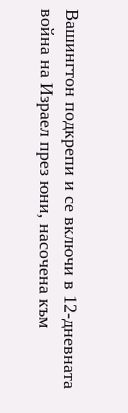Вашингтон подкрепи и се включи в 12-дневната война на Израел през юни, насочена към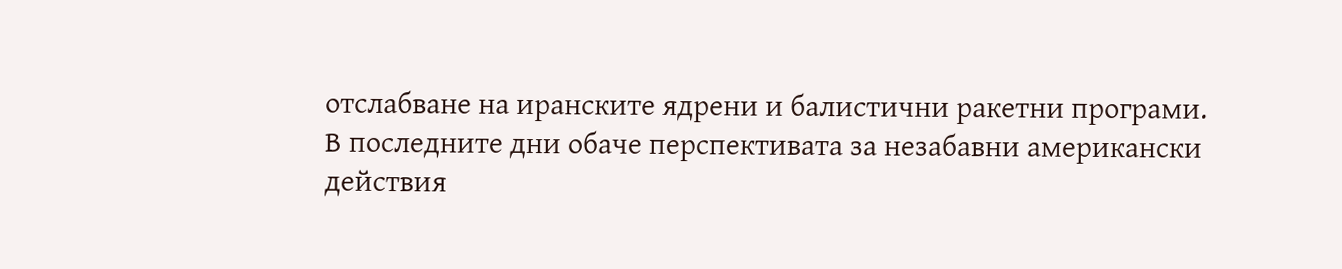отслабване на иранските ядрени и балистични ракетни програми. В последните дни обаче перспективата за незабавни американски действия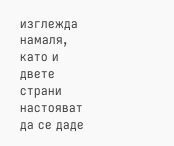изглежда намаля, като и двете страни настояват да се даде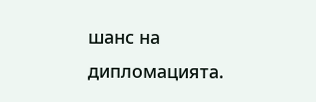шанс на дипломацията.